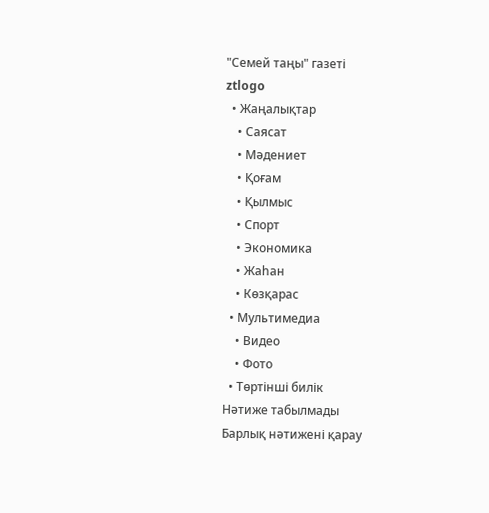"Семей таңы" газеті
ztlogo
  • Жаңалықтар
    • Саясат
    • Мәдениет
    • Қоғам
    • Қылмыс
    • Спорт
    • Экономика
    • Жаһан
    • Көзқарас
  • Мультимедиа
    • Видео
    • Фото
  • Төртінші билік
Нәтиже табылмады
Барлық нәтижені қарау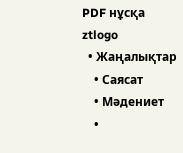PDF нұсқа
ztlogo
  • Жаңалықтар
    • Саясат
    • Мәдениет
    •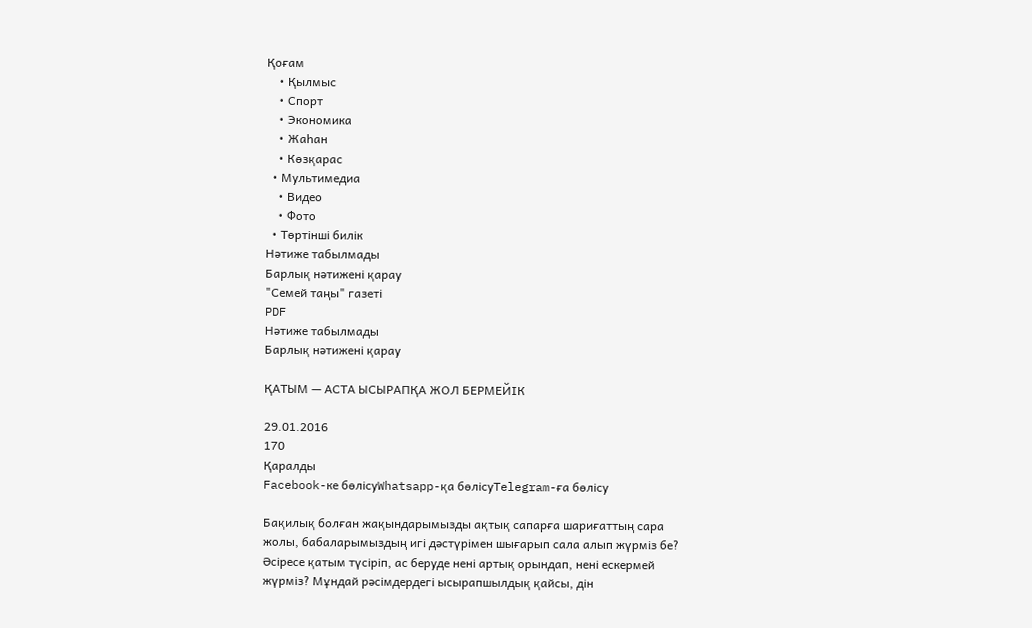Қоғам
    • Қылмыс
    • Спорт
    • Экономика
    • Жаһан
    • Көзқарас
  • Мультимедиа
    • Видео
    • Фото
  • Төртінші билік
Нәтиже табылмады
Барлық нәтижені қарау
"Семей таңы" газеті
PDF
Нәтиже табылмады
Барлық нәтижені қарау

ҚАТЫМ — АСТА ЫСЫРАПҚА ЖОЛ БЕРМЕЙІК

29.01.2016
170
Қаралды
Facebook-ке бөлісуWhatsapp-қа бөлісуTelegram-ға бөлісу

Бақилық болған жақындарымызды ақтық сапарға шариғаттың сара жолы, бабаларымыздың игі дәстүрімен шығарып сала алып жүрміз бе? Әсіресе қатым түсіріп, ас беруде нені артық орындап, нені ескермей жүрміз? Мұндай рәсімдердегі ысырапшылдық қайсы, дін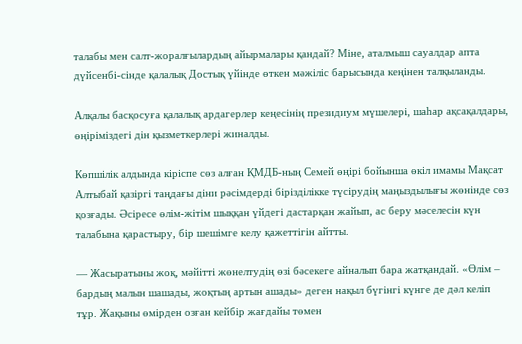талабы мен салт-жоралғылардың айырмалары қандай? Міне, аталмыш сауалдар апта дүйсенбі-сінде қалалық Достық үйінде өткен мәжіліс барысында кеңінен талқыланды.

Алқалы басқосуға қалалық ардагерлер кеңесінің президиум мүшелері, шаһар ақсақалдары, өңіріміздегі дін қызметкерлері жиналды.

Көпшілік алдында кіріспе сөз алған ҚМДБ-ның Семей өңірі бойынша өкіл имамы Мақсат Алтыбай қазіргі таңдағы діни рәсімдерді бірізділікке түсірудің маңыздылығы жөнінде сөз қозғады. Әсіресе өлім-жітім шыққан үйдегі дастарқан жайып, ас беру мәселесін күн талабына қарастыру, бір шешімге келу қажеттігін айтты.

— Жасыратыны жоқ, мәйітті жөнелтудің өзі бәсекеге айналып бара жатқандай. «Өлім – бардың малын шашады, жоқтың артын ашады» деген нақыл бүгінгі күнге де дәл келіп тұр. Жақыны өмірден озған кейбір жағдайы төмен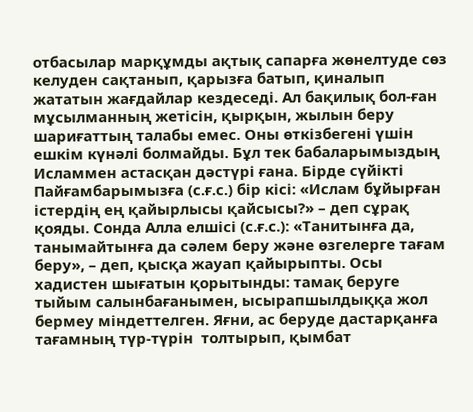отбасылар марқұмды ақтық сапарға жөнелтуде сөз келуден сақтанып, қарызға батып, қиналып жататын жағдайлар кездеседі. Ал бақилық бол-ған мұсылманның жетісін, қырқын, жылын беру шариғаттың талабы емес. Оны өткізбегені үшін ешкім күнәлі болмайды. Бұл тек бабаларымыздың Исламмен астасқан дәстүрі ғана. Бірде сүйікті Пайғамбарымызға (с.ғ.с.) бір кісі: «Ислам бұйырған істердің ең қайырлысы қайсысы?» – деп сұрақ қояды. Сонда Алла елшісі (с.ғ.с.): «Танитынға да, танымайтынға да сәлем беру және өзгелерге тағам беру», – деп, қысқа жауап қайырыпты. Осы хадистен шығатын қорытынды: тамақ беруге тыйым салынбағанымен, ысырапшылдыққа жол бермеу міндеттелген. Яғни, ас беруде дастарқанға тағамның түр-түрін  толтырып, қымбат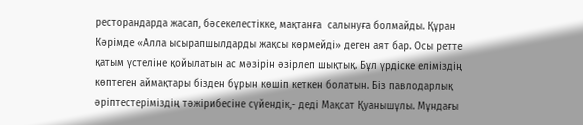ресторандарда жасап, бәсекелестікке, мақтанға  салынуға болмайды. Құран Кәрімде «Алла ысырапшылдарды жақсы көрмейді» деген аят бар. Осы ретте қатым үстеліне қойылатын ас мәзірін әзірлеп шықтық. Бұл үрдіске еліміздің көптеген аймақтары бізден бұрын көшіп кеткен болатын. Біз павлодарлық әріптестеріміздің тәжірибесіне сүйендік,- деді Мақсат Қуанышұлы. Мұндағы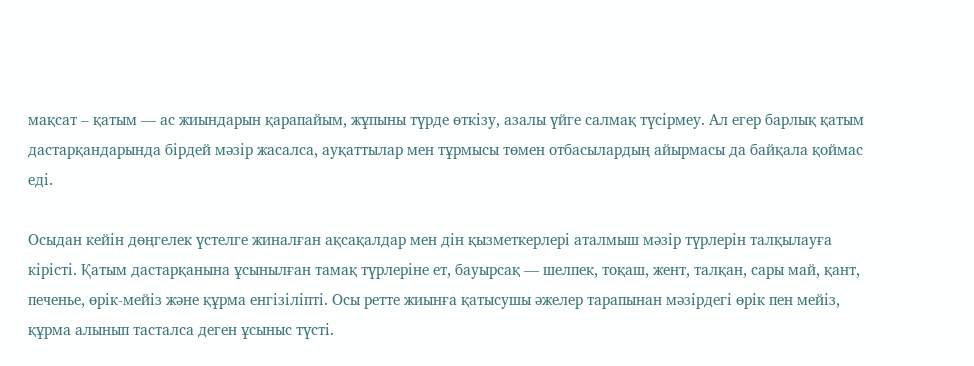мақсат – қатым — ас жиындарын қарапайым, жұпыны түрде өткізу, азалы үйге салмақ түсірмеу. Ал егер барлық қатым дастарқандарында бірдей мәзір жасалса, ауқаттылар мен тұрмысы төмен отбасылардың айырмасы да байқала қоймас еді.

Осыдан кейін дөңгелек үстелге жиналған ақсақалдар мен дін қызметкерлері аталмыш мәзір түрлерін талқылауға кірісті. Қатым дастарқанына ұсынылған тамақ түрлеріне ет, бауырсақ — шелпек, тоқаш, жент, талқан, сары май, қант, печенье, өрік-мейіз және құрма енгізіліпті. Осы ретте жиынға қатысушы әжелер тарапынан мәзірдегі өрік пен мейіз, құрма алынып тасталса деген ұсыныс түсті.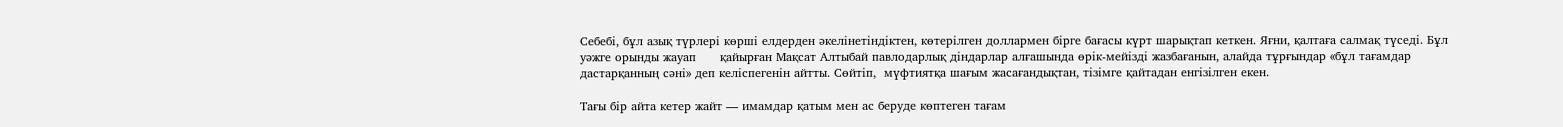Себебі, бұл азық түрлері көрші елдерден әкелінетіндіктен, көтерілген доллармен бірге бағасы күрт шарықтап кеткен. Яғни, қалтаға салмақ түседі. Бұл уәжге орынды жауап      қайырған Мақсат Алтыбай павлодарлық діндарлар алғашында өрік-мейізді жазбағанын, алайда тұрғындар «бұл тағамдар дастарқанның сәні» деп келіспегенін айтты. Сөйтіп,  мүфтиятқа шағым жасағандықтан, тізімге қайтадан енгізілген екен.

Тағы бір айта кетер жайт — имамдар қатым мен ас беруде көптеген тағам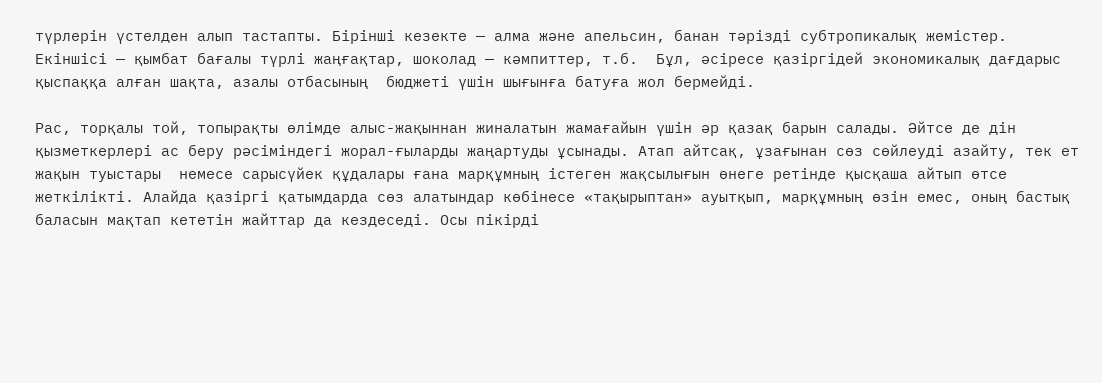түрлерін үстелден алып тастапты. Бірінші кезекте — алма және апельсин, банан тәрізді субтропикалық жемістер. Екіншісі — қымбат бағалы түрлі жаңғақтар, шоколад — кәмпиттер, т.б.  Бұл, әсіресе қазіргідей экономикалық дағдарыс қыспаққа алған шақта, азалы отбасының  бюджеті үшін шығынға батуға жол бермейді.

Рас, торқалы той, топырақты өлімде алыс-жақыннан жиналатын жамағайын үшін әр қазақ барын салады. Әйтсе де дін қызметкерлері ас беру рәсіміндегі жорал-ғыларды жаңартуды ұсынады. Атап айтсақ, ұзағынан сөз сөйлеуді азайту, тек ет жақын туыстары  немесе сарысүйек құдалары ғана марқұмның істеген жақсылығын өнеге ретінде қысқаша айтып өтсе жеткілікті. Алайда қазіргі қатымдарда сөз алатындар көбінесе «тақырыптан» ауытқып, марқұмның өзін емес, оның бастық баласын мақтап кететін жайттар да кездеседі. Осы пікірді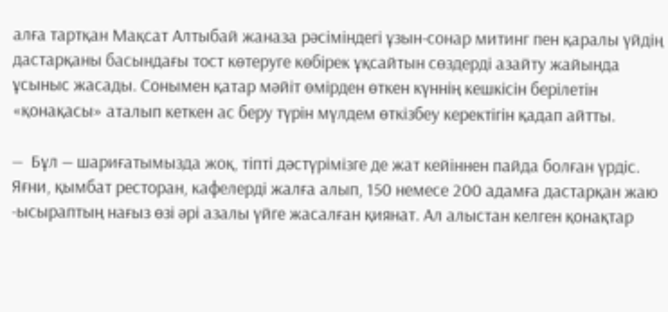алға тартқан Мақсат Алтыбай жаназа рәсіміндегі ұзын-сонар митинг пен қаралы үйдің дастарқаны басындағы тост көтеруге көбірек ұқсайтын сөздерді азайту жайында ұсыныс жасады. Сонымен қатар мәйіт өмірден өткен күннің кешкісін берілетін «қонақасы» аталып кеткен ас беру түрін мүлдем өткізбеу керектігін қадап айтты.

—  Бұл — шариғатымызда жоқ, тіпті дәстүрімізге де жат кейіннен пайда болған үрдіс. Яғни, қымбат ресторан, кафелерді жалға алып, 150 немесе 200 адамға дастарқан жаю  -ысыраптың нағыз өзі әрі азалы үйге жасалған қиянат. Ал алыстан келген қонақтар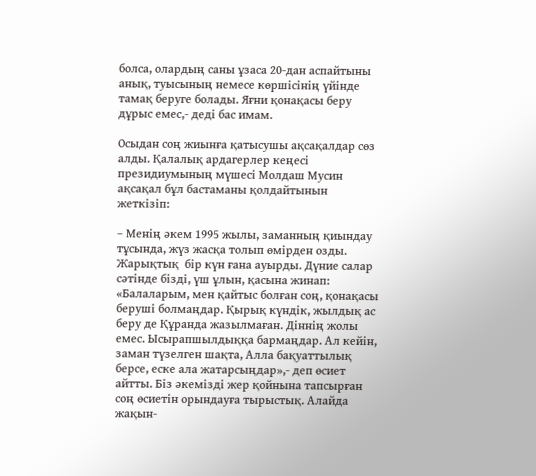болса, олардың саны ұзаса 20-дан аспайтыны анық, туысының немесе көршісінің үйінде тамақ беруге болады. Яғни қонақасы беру дұрыс емес,- деді бас имам.

Осыдан соң жиынға қатысушы ақсақалдар сөз алды. Қалалық ардагерлер кеңесі президиумының мүшесі Молдаш Мусин ақсақал бұл бастаманы қолдайтынын жеткізіп:

– Менің әкем 1995 жылы, заманның қиындау тұсында, жүз жасқа толып өмірден озды. Жарықтық  бір күн ғана ауырды. Дүние салар сәтінде бізді, үш ұлын, қасына жинап: «Балаларым, мен қайтыс болған соң, қонақасы беруші болмаңдар. Қырық күндік, жылдық ас беру де Құранда жазылмаған. Діннің жолы емес. Ысырапшылдыққа бармаңдар. Ал кейін, заман түзелген шақта, Алла бақуаттылық берсе, еске ала жатарсыңдар»,- деп өсиет айтты. Біз әкемізді жер қойнына тапсырған соң өсиетін орындауға тырыстық. Алайда жақын-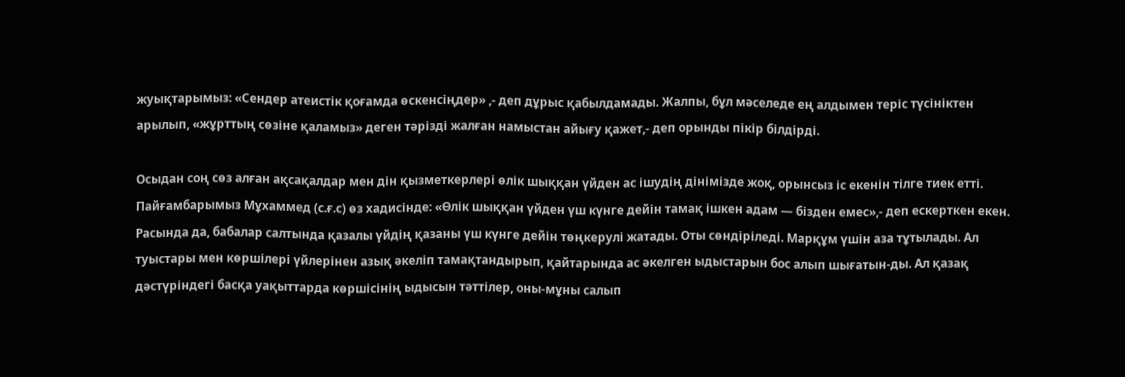жуықтарымыз: «Сендер атеистік қоғамда өскенсіңдер» ,- деп дұрыс қабылдамады. Жалпы, бұл мәселеде ең алдымен теріс түсініктен арылып, «жұрттың сөзіне қаламыз» деген тәрізді жалған намыстан айығу қажет,- деп орынды пікір білдірді.

Осыдан соң сөз алған ақсақалдар мен дін қызметкерлері өлік шыққан үйден ас ішудің дінімізде жоқ, орынсыз іс екенін тілге тиек етті. Пайғамбарымыз Мұхаммед (с.ғ.с) өз хадисінде: «Өлік шыққан үйден үш күнге дейін тамақ ішкен адам — бізден емес»,- деп ескерткен екен. Расында да, бабалар салтында қазалы үйдің қазаны үш күнге дейін төңкерулі жатады. Оты сөндіріледі. Марқұм үшін аза тұтылады. Ал туыстары мен көршілері үйлерінен азық әкеліп тамақтандырып, қайтарында ас әкелген ыдыстарын бос алып шығатын-ды. Ал қазақ дәстүріндегі басқа уақыттарда көршісінің ыдысын тәттілер, оны-мұны салып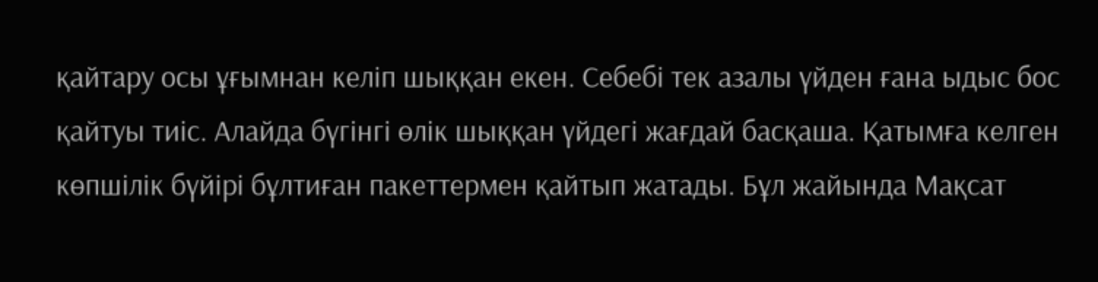қайтару осы ұғымнан келіп шыққан екен. Себебі тек азалы үйден ғана ыдыс бос қайтуы тиіс. Алайда бүгінгі өлік шыққан үйдегі жағдай басқаша. Қатымға келген көпшілік бүйірі бұлтиған пакеттермен қайтып жатады. Бұл жайында Мақсат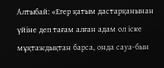Алтыбай: «Егер қатым дастарқанынан үйіне деп тағам алған адам ол іске мұқтаждықтан барса, онда сауа-бын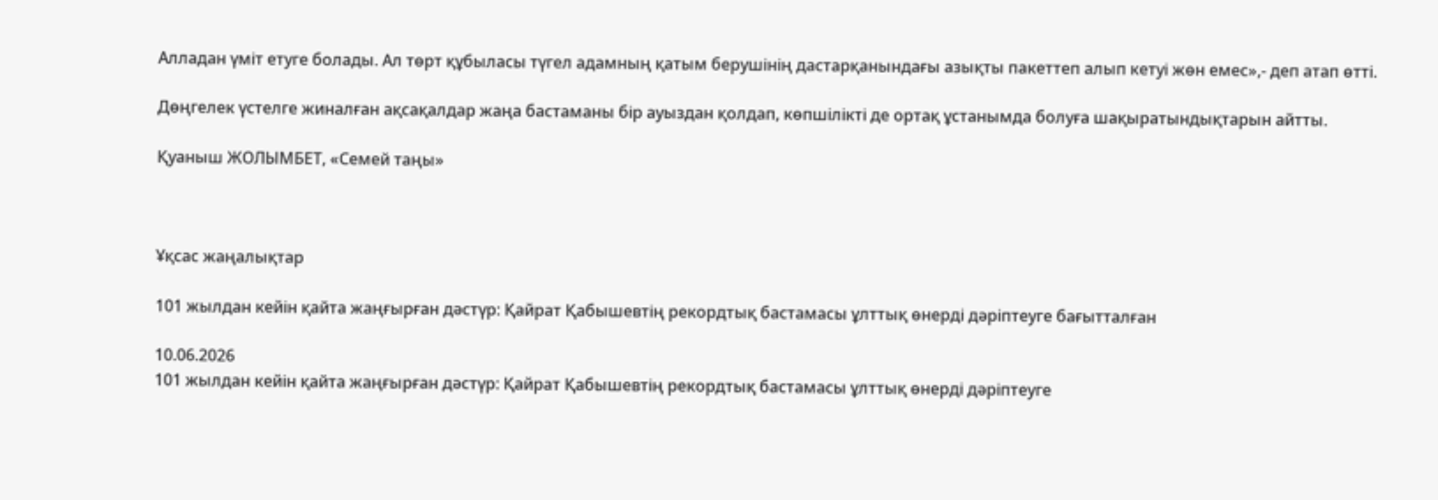Алладан үміт етуге болады. Ал төрт құбыласы түгел адамның қатым берушінің дастарқанындағы азықты пакеттеп алып кетуі жөн емес»,- деп атап өтті.

Дөңгелек үстелге жиналған ақсақалдар жаңа бастаманы бір ауыздан қолдап, көпшілікті де ортақ ұстанымда болуға шақыратындықтарын айтты.

Қуаныш ЖОЛЫМБЕТ, «Семей таңы»



Ұқсас жаңалықтар

101 жылдан кейін қайта жаңғырған дәстүр: Қайрат Қабышевтің рекордтық бастамасы ұлттық өнерді дәріптеуге бағытталған

10.06.2026
101 жылдан кейін қайта жаңғырған дәстүр: Қайрат Қабышевтің рекордтық бастамасы ұлттық өнерді дәріптеуге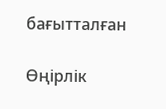бағытталған

Өңірлік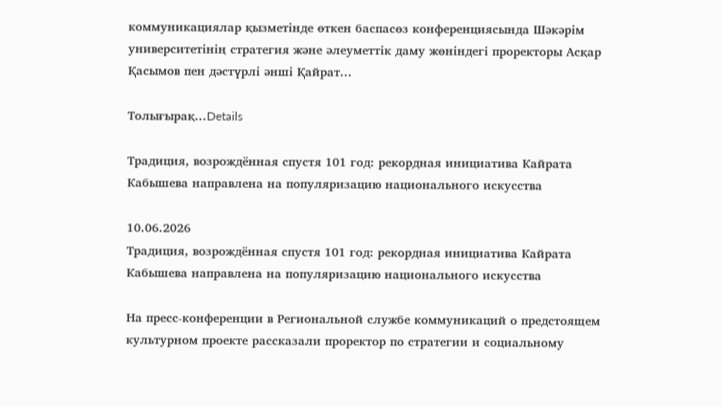коммуникациялар қызметінде өткен баспасөз конференциясында Шәкәрім университетінің стратегия және әлеуметтік даму жөніндегі проректоры Асқар Қасымов пен дәстүрлі әнші Қайрат...

Толығырақ...Details

Традиция, возрождённая спустя 101 год: рекордная инициатива Кайрата Кабышева направлена на популяризацию национального искусства

10.06.2026
Традиция, возрождённая спустя 101 год: рекордная инициатива Кайрата Кабышева направлена на популяризацию национального искусства

На пресс-конференции в Региональной службе коммуникаций о предстоящем культурном проекте рассказали проректор по стратегии и социальному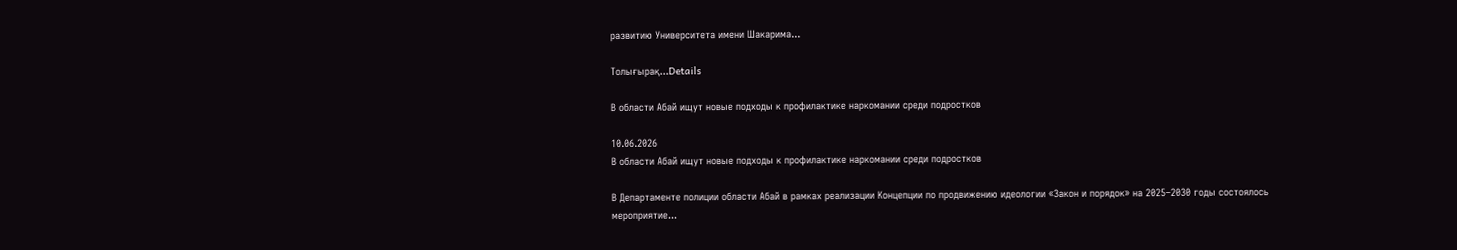развитию Университета имени Шакарима...

Толығырақ...Details

В области Абай ищут новые подходы к профилактике наркомании среди подростков

10.06.2026
В области Абай ищут новые подходы к профилактике наркомании среди подростков

В Департаменте полиции области Абай в рамках реализации Концепции по продвижению идеологии «Закон и порядок» на 2025–2030 годы состоялось мероприятие...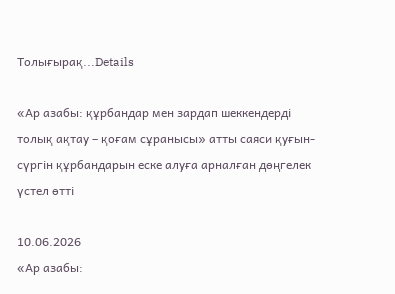Толығырақ...Details

«Ар азабы: құрбандар мен зардап шеккендерді толық ақтау – қоғам сұранысы» атты саяси қуғын-сүргін құрбандарын еске алуға арналған дөңгелек үстел өтті

10.06.2026
«Ар азабы: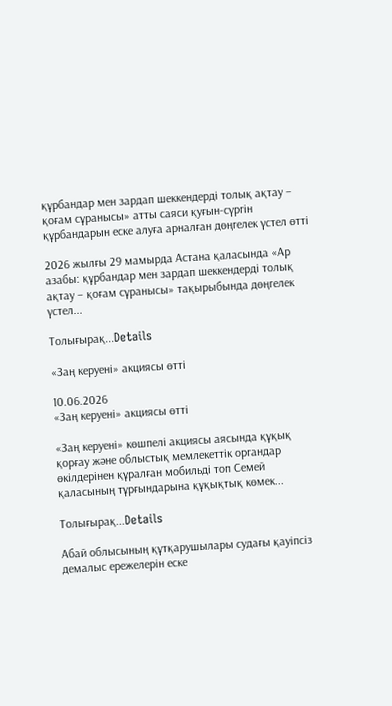құрбандар мен зардап шеккендерді толық ақтау – қоғам сұранысы» атты саяси қуғын-сүргін құрбандарын еске алуға арналған дөңгелек үстел өтті

2026 жылғы 29 мамырда Астана қаласында «Ар азабы: құрбандар мен зардап шеккендерді толық ақтау – қоғам сұранысы» тақырыбында дөңгелек үстел...

Толығырақ...Details

«Заң керуені» акциясы өтті

10.06.2026
«Заң керуені» акциясы өтті

«Заң керуені» көшпелі акциясы аясында құқық қорғау және облыстық мемлекеттік органдар өкілдерінен құралған мобильді топ Семей қаласының тұрғындарына құқықтық көмек...

Толығырақ...Details

Абай облысының құтқарушылары судағы қауіпсіз демалыс ережелерін еске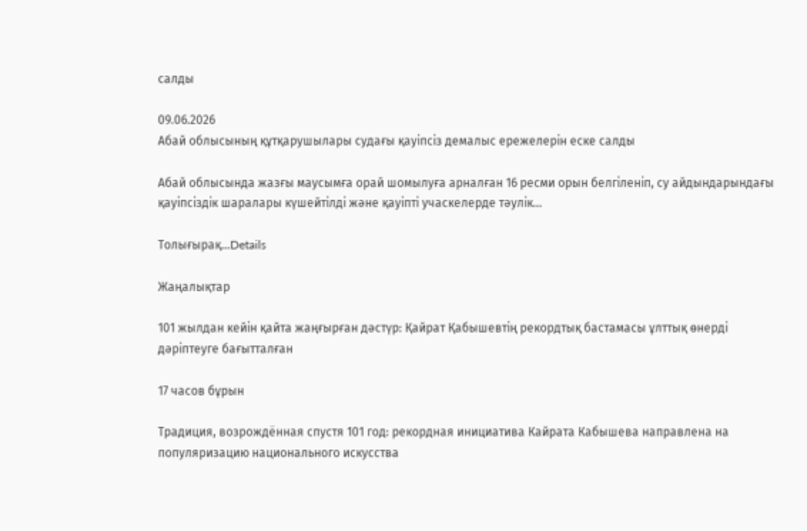салды

09.06.2026
Абай облысының құтқарушылары судағы қауіпсіз демалыс ережелерін еске салды

Абай облысында жазғы маусымға орай шомылуға арналған 16 ресми орын белгіленіп, су айдындарындағы қауіпсіздік шаралары күшейтілді және қауіпті учаскелерде тәулік...

Толығырақ...Details

Жаңалықтар

101 жылдан кейін қайта жаңғырған дәстүр: Қайрат Қабышевтің рекордтық бастамасы ұлттық өнерді дәріптеуге бағытталған

17 часов бұрын

Традиция, возрождённая спустя 101 год: рекордная инициатива Кайрата Кабышева направлена на популяризацию национального искусства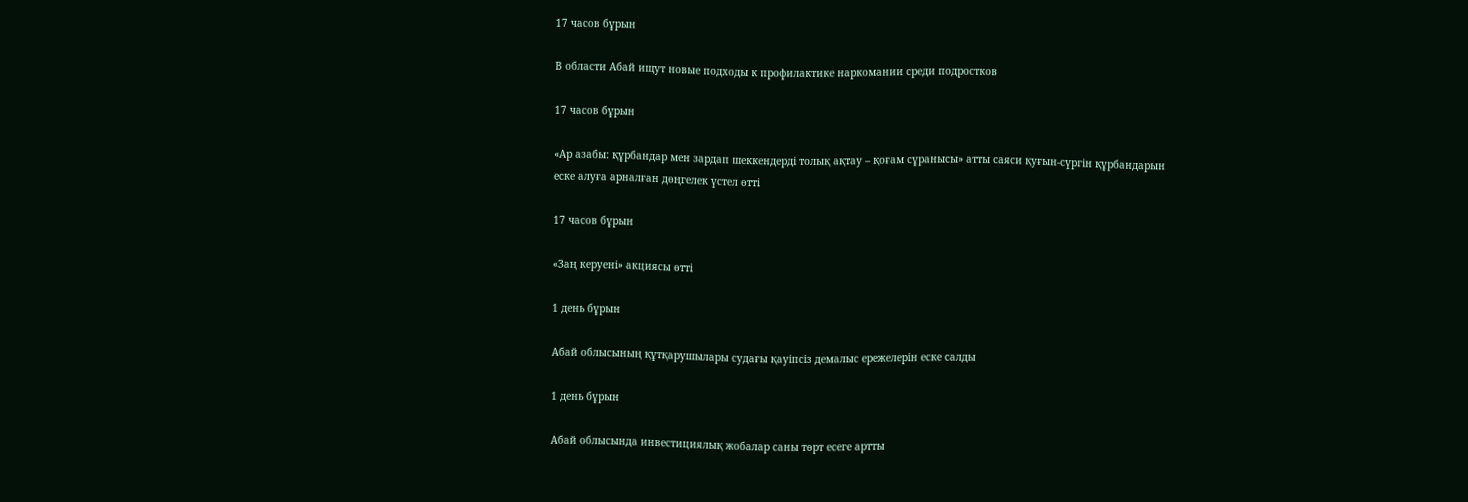17 часов бұрын

В области Абай ищут новые подходы к профилактике наркомании среди подростков

17 часов бұрын

«Ар азабы: құрбандар мен зардап шеккендерді толық ақтау – қоғам сұранысы» атты саяси қуғын-сүргін құрбандарын еске алуға арналған дөңгелек үстел өтті

17 часов бұрын

«Заң керуені» акциясы өтті

1 день бұрын

Абай облысының құтқарушылары судағы қауіпсіз демалыс ережелерін еске салды

1 день бұрын

Абай облысында инвестициялық жобалар саны төрт есеге артты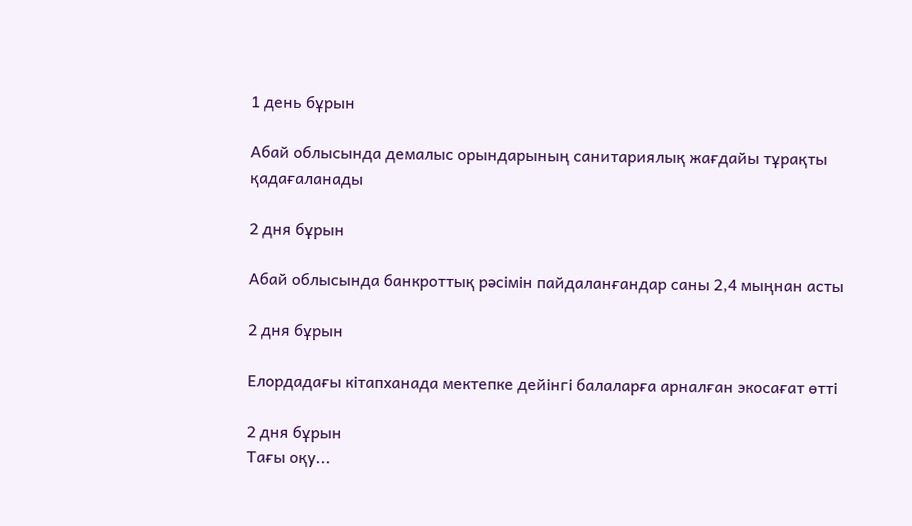1 день бұрын

Абай облысында демалыс орындарының санитариялық жағдайы тұрақты қадағаланады

2 дня бұрын

Абай облысында банкроттық рәсімін пайдаланғандар саны 2,4 мыңнан асты

2 дня бұрын

Елордадағы кітапханада мектепке дейінгі балаларға арналған экосағат өтті

2 дня бұрын
Тағы оқу...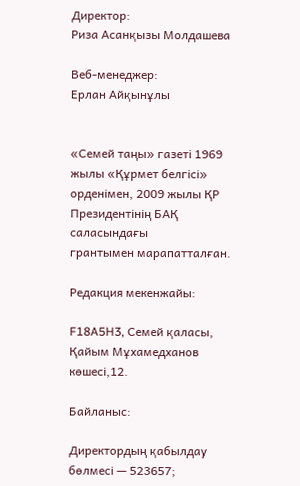Директор:
Риза Асанқызы Молдашева

Веб-менеджер:
Ерлан Айқынұлы


«Семей таңы» газеті 1969 жылы «Құрмет белгісі» орденімен, 2009 жылы ҚР Президентінің БАҚ саласындағы
грантымен марапатталған.

Редакция мекенжайы:

F18A5H3, Семей қаласы,
Қайым Мұхамедханов көшесі,12.

Байланыс:

Директордың қабылдау бөлмесі — 523657;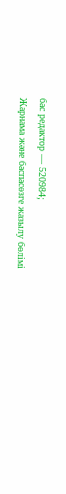бас редактор — 520984;
Жарнама және баспасөзге жазылу бөлімі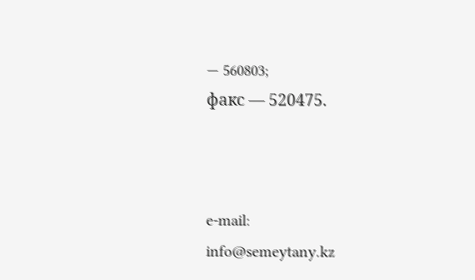— 560803;
факс — 520475.



e-mail:
info@semeytany.kz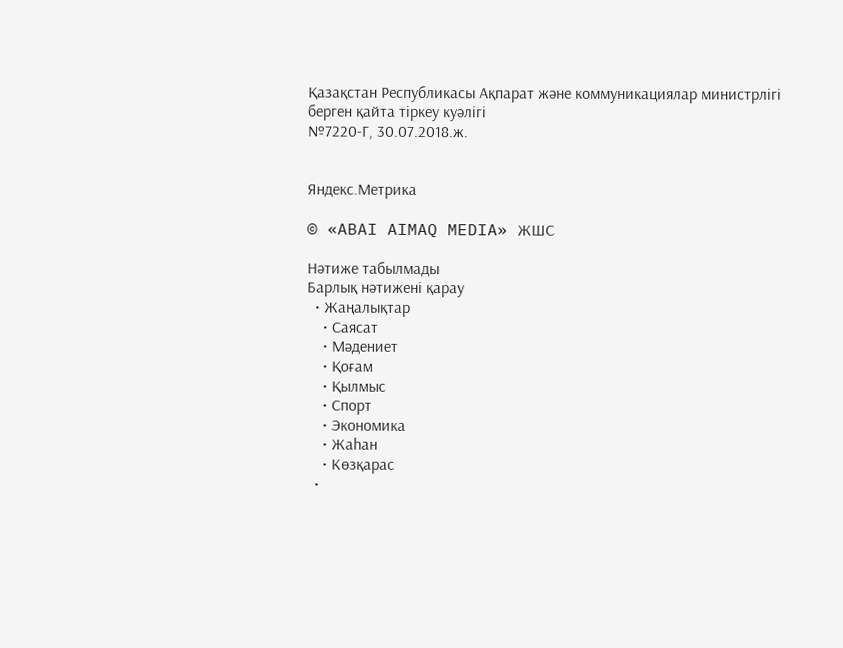Қазақстан Республикасы Ақпарат және коммуникациялар министрлігі берген қайта тіркеу куәлігі
№7220-Г, 30.07.2018.ж.


Яндекс.Метрика

© «ABAI AIMAQ MEDIA» ЖШС

Нәтиже табылмады
Барлық нәтижені қарау
  • Жаңалықтар
    • Саясат
    • Мәдениет
    • Қоғам
    • Қылмыс
    • Спорт
    • Экономика
    • Жаһан
    • Көзқарас
  •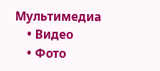Мультимедиа
    • Видео
    • Фото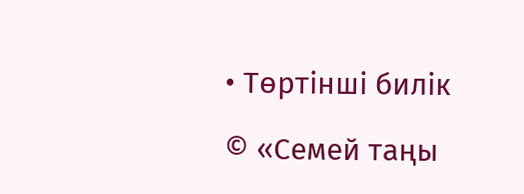• Төртінші билік

© «Семей таңы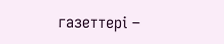газеттері –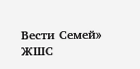Вести Семей» ЖШС